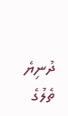ދުނިޔެ
ތެލުގެ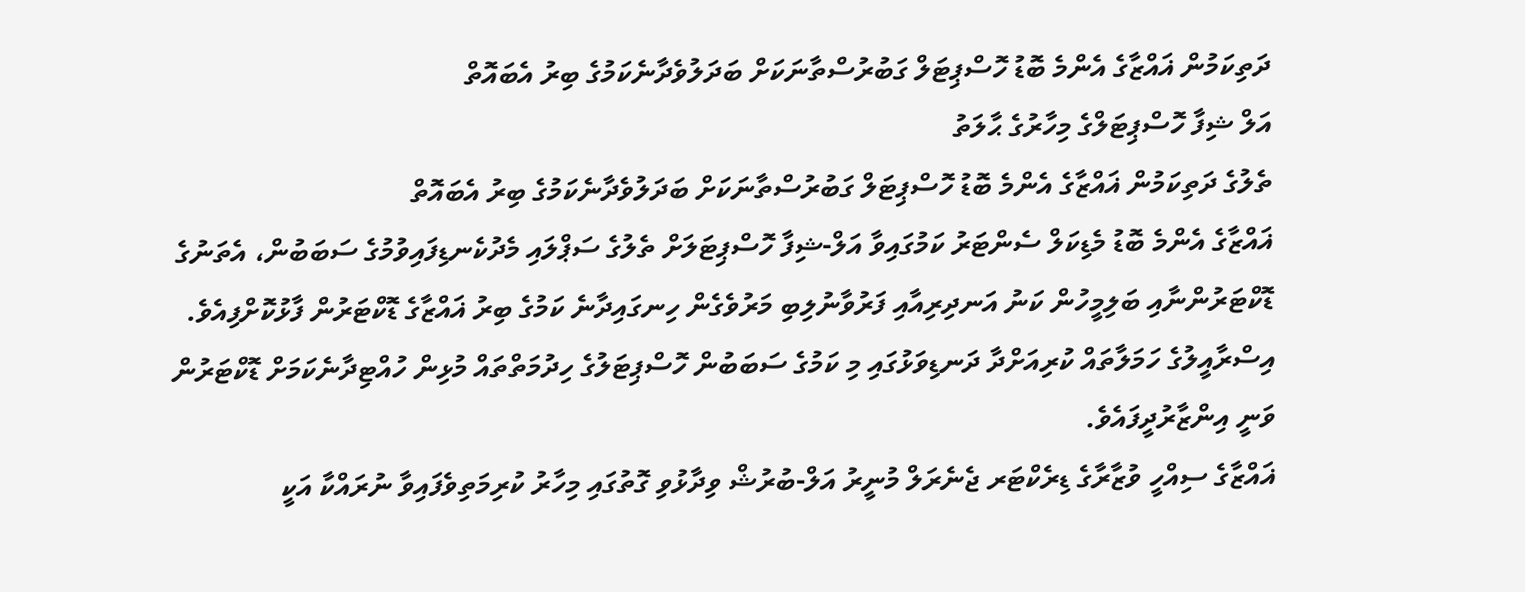ދަތިކަމުން ޣައްޒާގެ އެންމެ ބޮޑު ހޮސްޕިޓަލް ގަބުރުސްތާނަކަށް ބަދަލުވެދާނެކަމުގެ ބިރު އެބައޮތް
އަލް ޝިފާ ހޮސްޕިޓަލްގެ މިހާރުގެ ޙާލަތު
ތެލުގެ ދަތިކަމުން ޣައްޒާގެ އެންމެ ބޮޑު ހޮސްޕިޓަލް ގަބުރުސްތާނަކަށް ބަދަލުވެދާނެކަމުގެ ބިރު އެބައޮތް
ޣައްޒާގެ އެންމެ ބޮޑު މެޑިކަލް ސެންޓަރު ކަމުގައިވާ އަލް-ޝިފާ ހޮސްޕިޓަލަށް ތެލުގެ ސަޕްލައި މެދުކެނޑިފައިވުމުގެ ސަބަބުން، އެތަނުގެ ޑޮކްޓަރުންނާއި ބަލިމީހުން ކަނު އަނދިރިއާއި ފަރުވާނުލިބި މަރުވެގެން ހިނގައިދާނެ ކަމުގެ ބިރު ޣައްޒާގެ ޑޮކްޓަރުން ފާޅުކޮށްފިއެވެ.
އިސްރާއީލުގެ ހަމަލާތައް ކުރިއަށްދާ ދަނޑިވަޅުގައި މި ކަމުގެ ސަބަބުން ހޮސްޕިޓަލުގެ ހިދުމަތްތައް މުޅިން ހުއްޓިދާނެކަމަށް ޑޮކްޓަރުން ވަނީ އިންޒާރުދީފައެވެ.
ޣައްޒާގެ ސިއްހީ ވުޒާރާގެ ޑިރެކްޓަރ ޖެނެރަލް މުނީރު އަލް-ބުރުޝް ވިދާޅުވި ގޮތުގައި މިހާރު ކުރިމަތިވެފައިވާ ނުރައްކާ އަކީ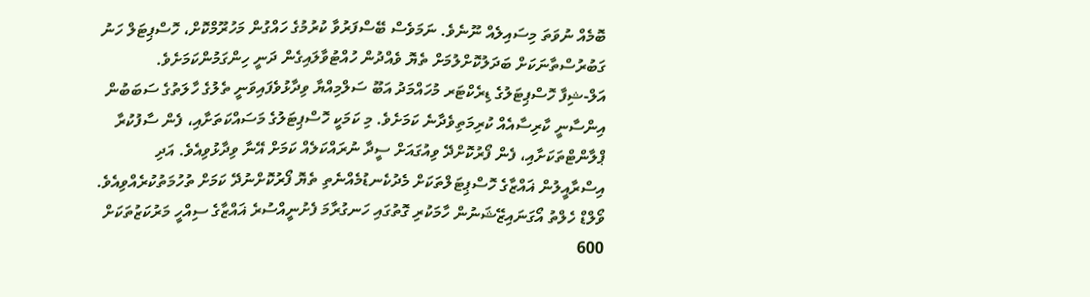ބޮމެއް ނުވަތަ މިސައިލެއް ނޫނެވެ. ނަމަވެސް ބޭސްފަރުވާ ކުރުމުގެ ހައްގުން މަހުރޫމްކޮށް، ހޮސްޕިޓަލް ހަނު ގަބުރުސްތާނަކަށް ބަދަލުކޮށްލުމަށް ތެޔޮ ވެއްދުން ހުއްޓުވާލައިގެން ދަނީ ހިންގަމުންކަމަށެވެ.
އަލް-ޝިފާ ހޮސްޕިޓަލުގެ ޑިރެކްޓަރ މުހައްމަދު އަބޫ ސަލްމިއްޔާ ވިދާޅުވެފައިވަނީ ތެލުގެ ހާލަތުގެ ސަބަބުން އިންސާނީ ކާރިސާއެއް ކުރިމަތިވެދާނެ ކަމަށެވެ. މި ކަމަކީ ހޮސްޕިޓަލުގެ މަސައްކަތަށާއި، ފެން ސާފުކުރާ ޕްލާންޓްތަކަށާއި، ފެން ފޯރުކޮށްދޭ ވިއުގައަށް ސީދާ ނުރައްކަލެއް ކަމަށް އޭނާ ވިދާޅުވިއެވެ. އަދި އިސްރާއީލުން ޣައްޒާގެ ހޮސްޕިޓަލްތަކަށް މެދުކެނޑުމެއްނެތި ތެޔޮ ފޯރުކޮށްނުދޭ ކަމަށް ތުހުމަތުކުރެއްވިއެވެ.
ވޯލްޑް ހެލްތު އޯގަނައިޒޭޝަނުން ހާމަކުރި ގޮތުގައި ހަނގުރާމަ ފެށުނީއްސުރެ ޣައްޒާގެ ސިއްހީ މަރުކަޒުތަކަށް 600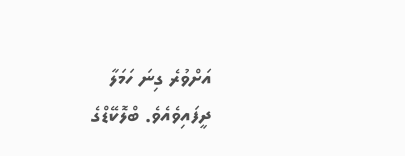އަށްވުރެ ގިނަ ހަމަލާ ދީފައިވެއެވެ. ބްލޮކޭޑްގެ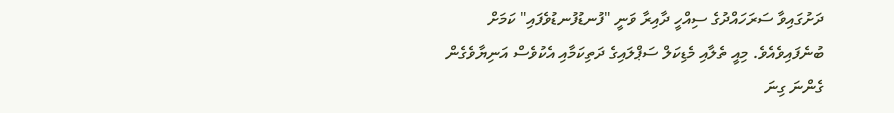ދަށުގައިވާ ސަރަހައްދުގެ ސިއްހީ ދާއިރާ ވަނީ "ފުނޑުފުނޑުވެފައި" ކަމަށް ބުނެފައިވެއެވެ. މިއީ ތެލާއި މެޑިކަލް ސަޕްލައިގެ ދަތިކަމާއި އެކުވެސް އަނިޔާވެގެން ގެންނަ ގިނަ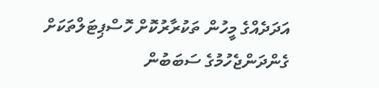އަދަދެއްގެ މީހުން ތަކުރާރުކޮށް ހޮސްޕިޓަލްތަކަށް ގެންދަންޖެހުމުގެ ސަބަބުން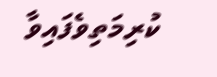ކުރިމަތިވެފައިވާ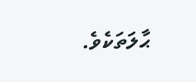ޙާލަތަކެވެ.